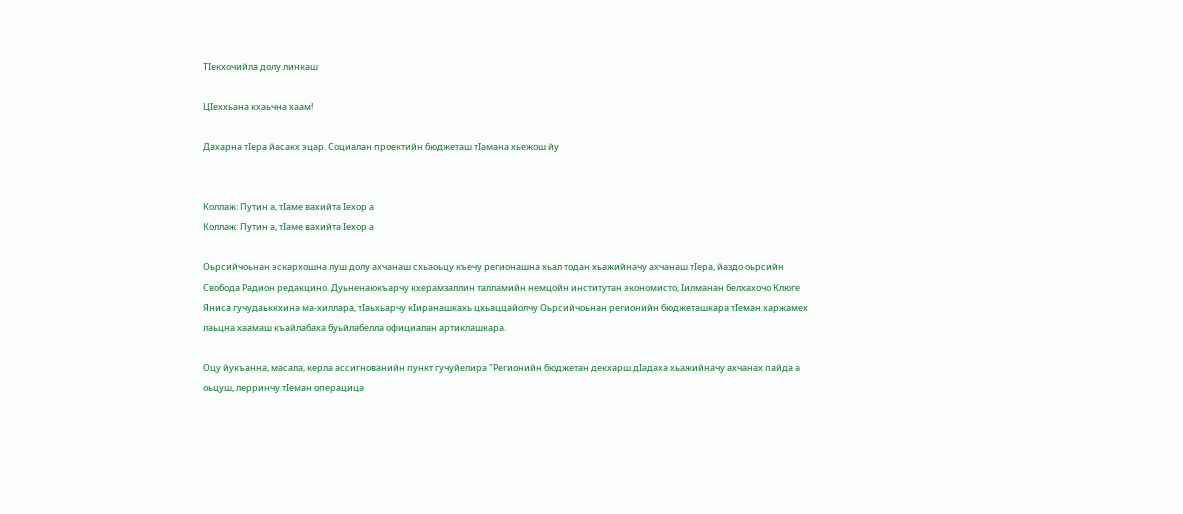ТIекхочийла долу линкаш

ЦIеххьана кхаьчна хаам!

Дахарна тIера йасакх эцар. Социалан проектийн бюджеташ тIамана хьежош йу


Коллаж: Путин а, тIаме вахийта Iехор а
Коллаж: Путин а, тIаме вахийта Iехор а

Оьрсийчоьнан эскархошна луш долу ахчанаш схьаоьцу къечу регионашна хьал тодан хьажийначу ахчанаш тIера, йаздо оьрсийн Свобода Радион редакцино. Дуьненаюкъарчу кхерамзаллин талламийн немцойн институтан экономисто, Ӏилманан белхахочо Клюге Яниса гучудаьккхина ма-хиллара, тӀаьхьарчу кӀиранашкахь цхьаццайолчу Оьрсийчоьнан регионийн бюджеташкара тӀеман харжамех лаьцна хаамаш къайлабаха буьйлабелла официалан артиклашкара.

Оцу йукъанна, масала, керла ассигнованийн пункт гучуйелира "Регионийн бюджетан декхарш дӀадаха хьажийначу ахчанах пайда а оьцуш, лерринчу тӀеман операцица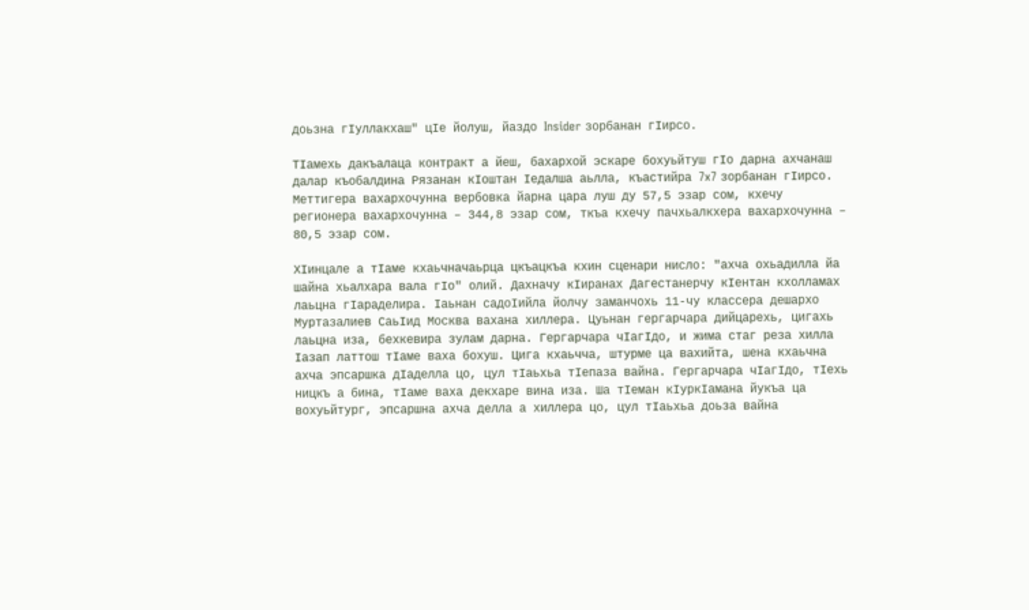доьзна гӀуллакхаш" цӀе йолуш, йаздо Insider зорбанан гӀирсо.

ТӀамехь дакъалаца контракт а йеш, бахархой эскаре бохуьйтуш гӀо дарна ахчанаш далар къобалдина Рязанан кӀоштан Ӏедалша аьлла, къастийра 7x7 зорбанан гӀирсо. Меттигера вахархочунна вербовка йарна цара луш ду 57,5 эзар сом, кхечу регионера вахархочунна – 344,8 эзар сом, ткъа кхечу пачхьалкхера вахархочунна – 80,5 эзар сом.

ХӀинцале а тӀаме кхаьчначаьрца цкъацкъа кхин сценари нисло: "ахча охьадилла йа шайна хьалхара вала гIо" олий. Дахначу кӀиранах Дагестанерчу кӀентан кхолламах лаьцна гӀараделира. Ӏаьнан садоIийла йолчу заманчохь 11-чу классера дешархо Муртазалиев СаьIид Москва вахана хиллера. Цуьнан гергарчара дийцарехь, цигахь лаьцна иза, бехкевира зулам дарна. Гергарчара чӀагӀдо, и жима стаг реза хилла Ӏазап латтош тӀаме ваха бохуш. Цига кхаьчча, штурме ца вахийта, шена кхаьчна ахча эпсаршка дӀаделла цо, цул тӀаьхьа тӀепаза вайна. Гергарчара чIагIдо, тIехь ницкъ а бина, тIаме ваха декхаре вина иза. Ша тIеман кIуркIамана йукъа ца вохуьйтург, эпсаршна ахча делла а хиллера цо, цул тIаьхьа доьза вайна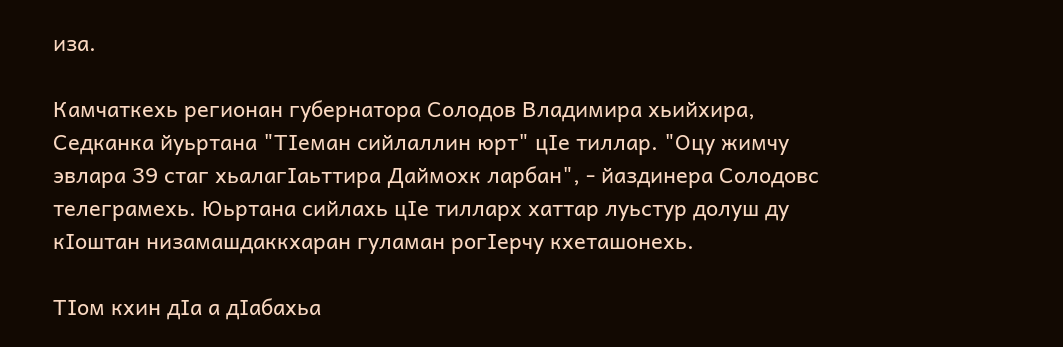иза.

Камчаткехь регионан губернатора Солодов Владимира хьийхира, Седканка йуьртана "ТӀеман сийлаллин юрт" цӀе тиллар. "Оцу жимчу эвлара 39 стаг хьалагӀаьттира Даймохк ларбан", - йаздинера Солодовс телеграмехь. Юьртана сийлахь цӀе тилларх хаттар луьстур долуш ду кӀоштан низамашдаккхаран гуламан рогӀерчу кхеташонехь.

ТӀом кхин дӀа а дӀабахьа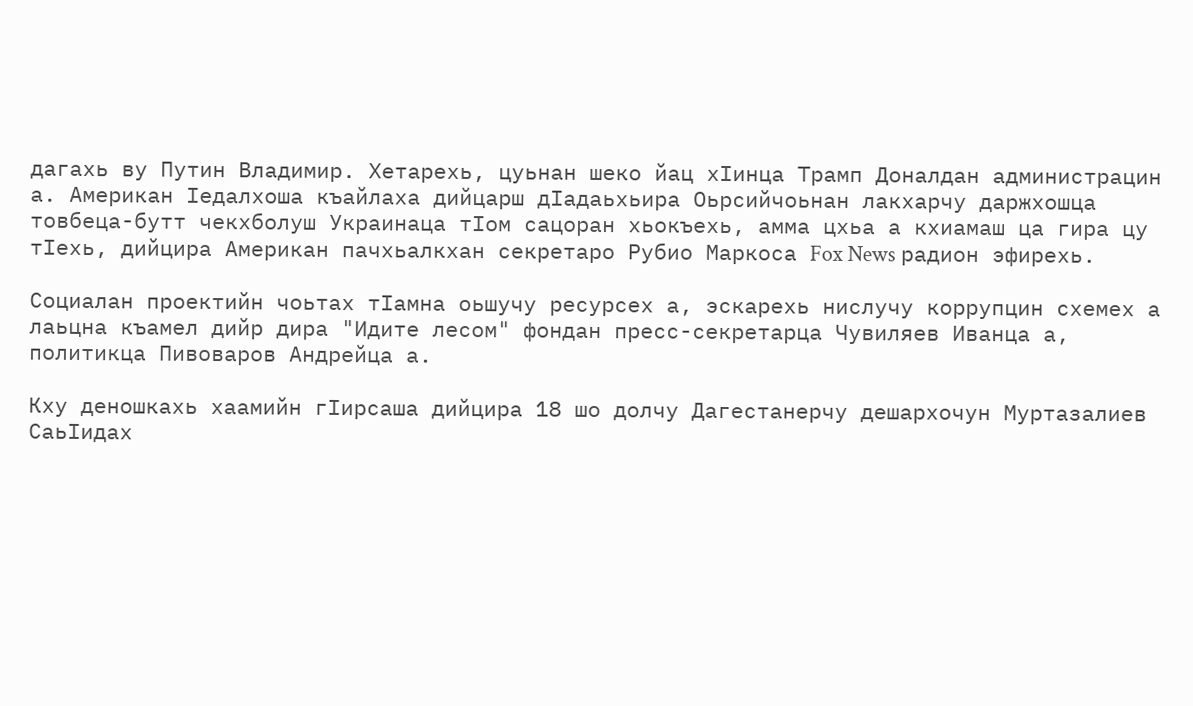дагахь ву Путин Владимир. Хетарехь, цуьнан шеко йац хIинца Трамп Доналдан администрацин а. Американ Ӏедалхоша къайлаха дийцарш дӀадаьхьира Оьрсийчоьнан лакхарчу даржхошца товбеца-бутт чекхболуш Украинаца тӀом сацоран хьокъехь, амма цхьа а кхиамаш ца гира цу тIехь, дийцира Американ пачхьалкхан секретаро Рубио Маркоса Fox News радион эфирехь.

Социалан проектийн чоьтах тӀамна оьшучу ресурсех а, эскарехь нислучу коррупцин схемех а лаьцна къамел дийр дира "Идите лесом" фондан пресс-секретарца Чувиляев Иванца а, политикца Пивоваров Андрейца а.

Кху деношкахь хаамийн гӀирсаша дийцира 18 шо долчу Дагестанерчу дешархочун Муртазалиев СаьӀидах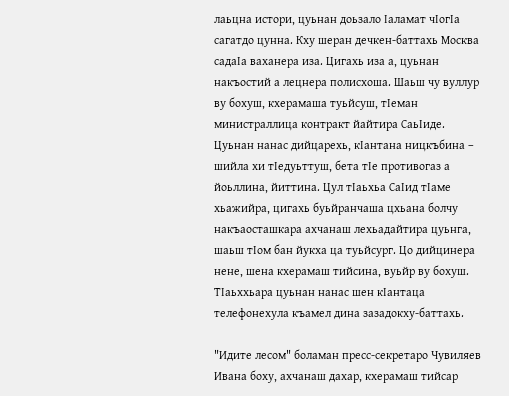лаьцна истори, цуьнан доьзало Iаламат чIогIа сагатдо цунна. Кху шеран дечкен-баттахь Москва садаӀа ваханера иза. Цигахь иза а, цуьнан накъостий а лецнера полисхоша. Шаьш чу вуллур ву бохуш, кхерамаша туьйсуш, тӀеман министраллица контракт йайтира СаьIиде. Цуьнан нанас дийцарехь, кӀантана ницкъбина – шийла хи тIедуьттуш, бета тIе противогаз а йоьллина, йиттина. Цул тӀаьхьа СаӀид тӀаме хьажийра, цигахь буьйранчаша цхьана болчу накъаосташкара ахчанаш лехьадайтира цуьнга, шаьш тIом бан йукха ца туьйсург. Цо дийцинера нене, шена кхерамаш тийсина, вуьйр ву бохуш. ТӀаьххьара цуьнан нанас шен кӀантаца телефонехула къамел дина зазадокху-баттахь.

"Идите лесом" боламан пресс-секретаро Чувиляев Ивана боху, ахчанаш дахар, кхерамаш тийсар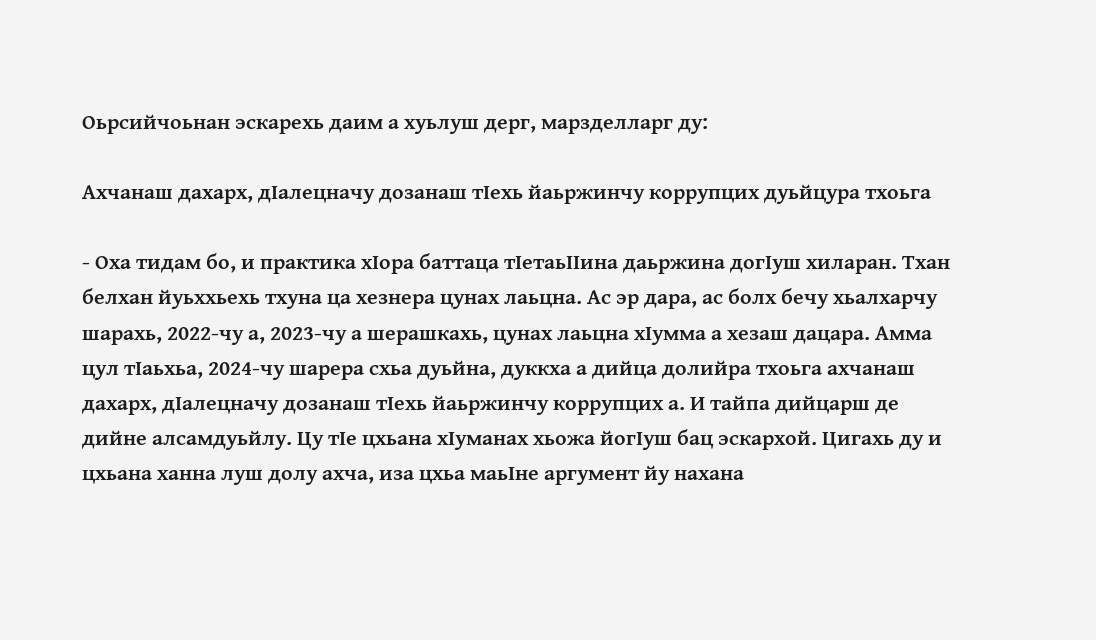Оьрсийчоьнан эскарехь даим а хуьлуш дерг, марзделларг ду:

Ахчанаш дахарх, дIалецначу дозанаш тIехь йаьржинчу коррупцих дуьйцура тхоьга

- Оха тидам бо, и практика хӀора баттаца тIетаьIIина даьржина догIуш хиларан. Тхан белхан йуьххьехь тхуна ца хезнера цунах лаьцна. Ас эр дара, ас болх бечу хьалхарчу шарахь, 2022-чу а, 2023-чу а шерашкахь, цунах лаьцна хӀумма а хезаш дацара. Амма цул тIаьхьа, 2024-чу шарера схьа дуьйна, дуккха а дийца долийра тхоьга ахчанаш дахарх, дIалецначу дозанаш тIехь йаьржинчу коррупцих а. И тайпа дийцарш де дийне алсамдуьйлу. Цу тIе цхьана хIуманах хьожа йогIуш бац эскархой. Цигахь ду и цхьана ханна луш долу ахча, иза цхьа маьӀне аргумент йу нахана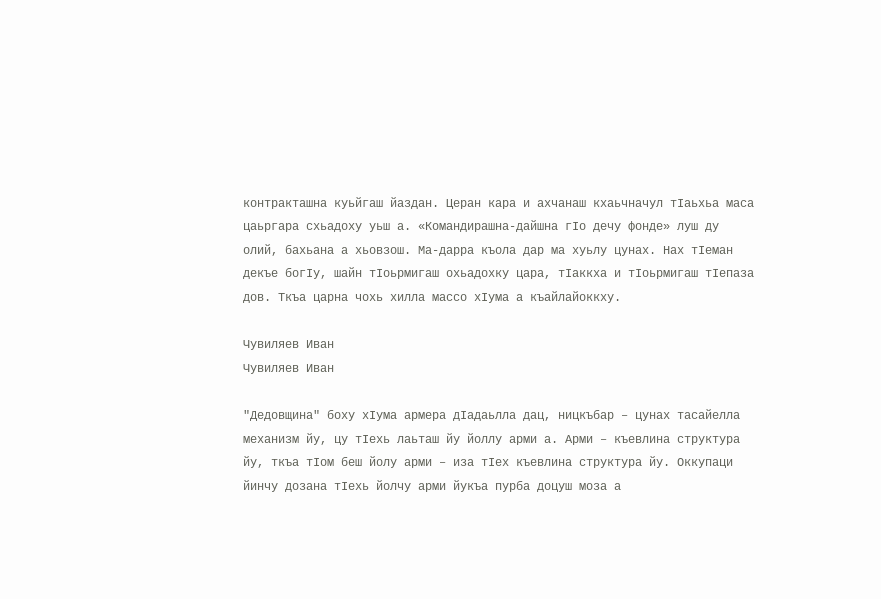контракташна куьйгаш йаздан. Церан кара и ахчанаш кхаьчначул тIаьхьа маса цаьргара схьадоху уьш а. «Командирашна-дайшна гIо дечу фонде» луш ду олий, бахьана а хьовзош. Ма-дарра къола дар ма хуьлу цунах. Нах тIеман декъе богӀу, шайн тӀоьрмигаш охьадохку цара, тӀаккха и тӀоьрмигаш тIепаза дов. Ткъа царна чохь хилла массо хIума а къайлайоккху.

Чувиляев Иван
Чувиляев Иван

"Дедовщина" боху хIума армера дIадаьлла дац, ницкъбар – цунах тасайелла механизм йу, цу тIехь лаьташ йу йоллу арми а. Арми – къевлина структура йу, ткъа тIом беш йолу арми – иза тIех къевлина структура йу. Оккупаци йинчу дозана тIехь йолчу арми йукъа пурба доцуш моза а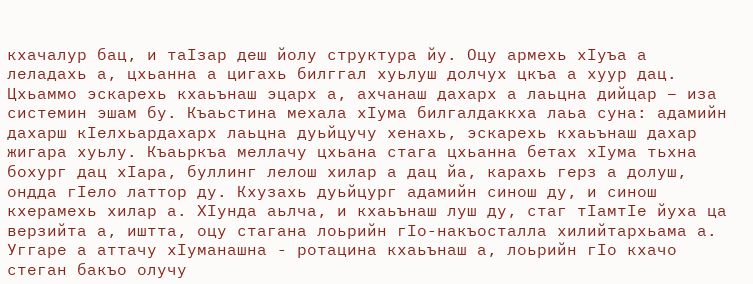кхачалур бац, и таIзар деш йолу структура йу. Оцу армехь хIуъа а леладахь а, цхьанна а цигахь билггал хуьлуш долчух цкъа а хуур дац. Цхьаммо эскарехь кхаьънаш эцарх а, ахчанаш дахарх а лаьцна дийцар – иза системин эшам бу. Къаьстина мехала хӀума билгалдаккха лаьа суна: адамийн дахарш кӀелхьардахарх лаьцна дуьйцучу хенахь, эскарехь кхаьънаш дахар жигара хуьлу. Къаьркъа меллачу цхьана стага цхьанна бетах хIума тьхна бохург дац хIара, буллинг лелош хилар а дац йа, карахь герз а долуш, ондда гIело латтор ду. Кхузахь дуьйцург адамийн синош ду, и синош кхерамехь хилар а. ХӀунда аьлча, и кхаьънаш луш ду, стаг тIамтIе йуха ца верзийта а, иштта, оцу стагана лоьрийн гӀо-накъосталла хилийтархьама а. Уггаре а аттачу хӀуманашна - ротацина кхаьънаш а, лоьрийн гӀо кхачо стеган бакъо олучу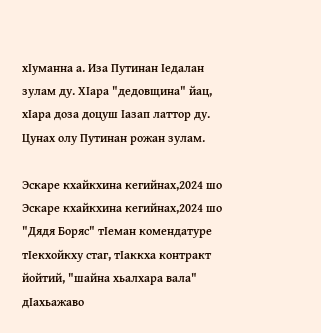хӀуманна а. Иза Путинан Ӏедалан зулам ду. ХIара "дедовщина" йац, хIара доза доцуш Iазап латтор ду. Цунах олу Путинан рожан зулам.

Эскаре кхайкхина кегийнах,2024 шо
Эскаре кхайкхина кегийнах,2024 шо
"Дядя Боряс" тIеман комендатуре тIекхойкху стаг, тIаккха контракт йойтий, "шайна хьалхара вала" дIахьажаво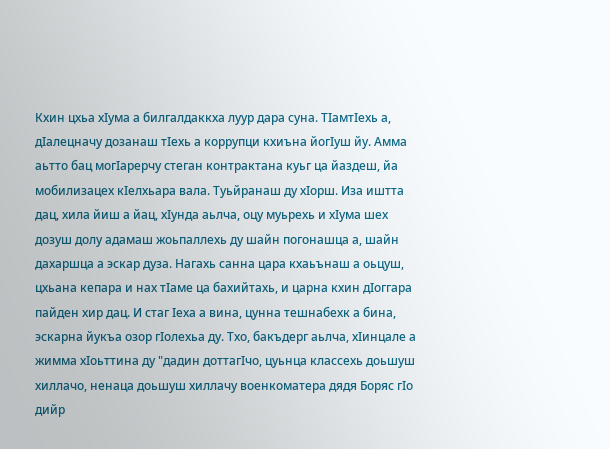Кхин цхьа хIума а билгалдаккха луур дара суна. ТIамтIехь а, дIалецначу дозанаш тIехь а коррупци кхиъна йогIуш йу. Амма аьтто бац могIарерчу стеган контрактана куьг ца йаздеш, йа мобилизацех кIелхьара вала. Туьйранаш ду хIорш. Иза иштта дац, хила йиш а йац, хӀунда аьлча, оцу муьрехь и хӀума шех дозуш долу адамаш жоьпаллехь ду шайн погонашца а, шайн дахаршца а эскар дуза. Нагахь санна цара кхаьънаш а оьцуш, цхьана кепара и нах тIаме ца бахийтахь, и царна кхин дIоггара пайден хир дац. И стаг Iеха а вина, цунна тешнабехк а бина, эскарна йукъа озор гIолехьа ду. Тхо, бакъдерг аьлча, хӀинцале а жимма хIоьттина ду "дадин доттагӀчо, цуьнца классехь доьшуш хиллачо, ненаца доьшуш хиллачу военкоматера дядя Боряс гӀо дийр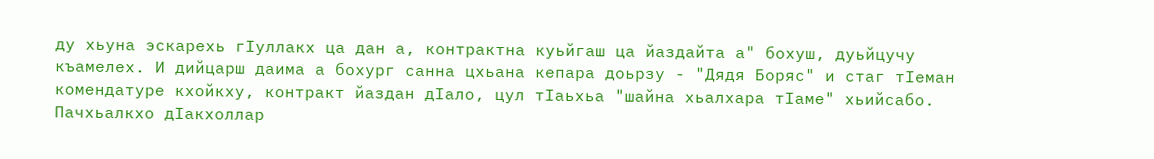ду хьуна эскарехь гӀуллакх ца дан а, контрактна куьйгаш ца йаздайта а" бохуш, дуьйцучу къамелех. И дийцарш даима а бохург санна цхьана кепара доьрзу - "Дядя Боряс" и стаг тӀеман комендатуре кхойкху, контракт йаздан дӀало, цул тIаьхьа "шайна хьалхара тIаме" хьийсабо. Пачхьалкхо дIакхоллар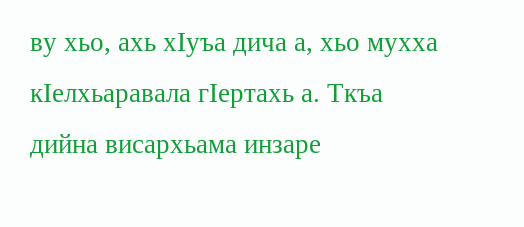ву хьо, ахь хӀуъа дича а, хьо мухха кIелхьаравала гIертахь а. Ткъа дийна висархьама инзаре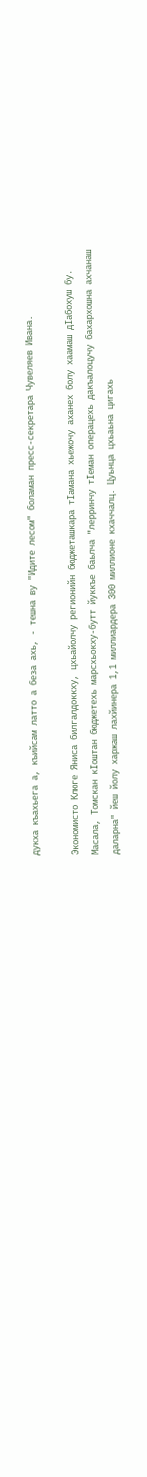дукха къахьега а, къийсам латто а беза ахь, - тешна ву "Идите лесом" боламан пресс-секретара Чувеляев Ивана.

Экономисто Клюге Яниса билгалдоккху, цхьайолчу регионийн бюджеташкара тIамана хьежочу аханех болу хаамаш дIабохуш бу. Масала, Томскан кIоштан бюджетехь марсхьокху-бутт йуккъе баьлча "лерринчу тӀеман операцехь дакъалоцучу бахархошна ахчанаш даларна" йеш йолу харжаш лахйинера 1,1 миллиардера 300 миллионе кхаччалц. Цуьнца цхьаьна цигахь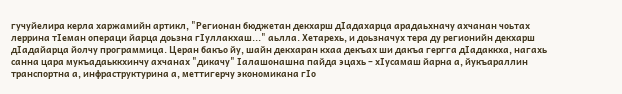гучуйелира керла харжамийн артикл, "Регионан бюджетан декхарш дӀадахарца арадаьхначу ахчанан чоьтах леррина тӀеман операци йарца доьзна гӀуллакхаш..." аьлла. Хетарехь, и доьзначух тера ду регионийн декхарш дIадайарца йолчу программица. Церан бакъо йу, шайн декхаран кхаа декъах ши дакъа гергга дӀадаккха, нагахь санна цара мукъадаьккхинчу ахчанах "дикачу" Ӏалашонашна пайда эцахь – хӀусамаш йарна а, йукъараллин транспортна а, инфраструктурина а, меттигерчу экономикана гӀо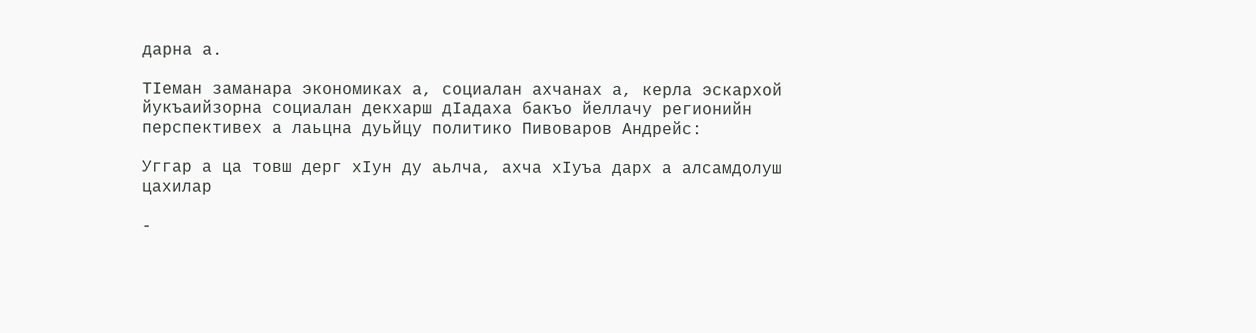дарна а.

ТӀеман заманара экономиках а, социалан ахчанах а, керла эскархой йукъаийзорна социалан декхарш дӀадаха бакъо йеллачу регионийн перспективех а лаьцна дуьйцу политико Пивоваров Андрейс:

Уггар а ца товш дерг хIун ду аьлча, ахча хIуъа дарх а алсамдолуш цахилар

-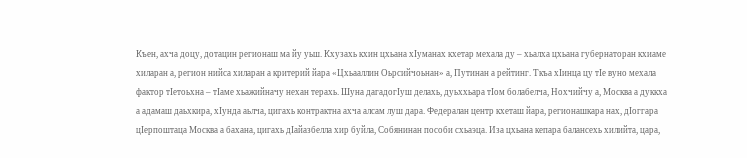Къен, ахча доцу, дотацин регионаш ма йу уьш. Кхузахь кхин цхьана хӀуманах кхетар мехала ду – хьалха цхьана губернаторан кхиаме хиларан а, регион нийса хиларан а критерий йара «Цхьааллин Оьрсийчоьнан» а, Путинан а рейтинг. Ткъа хӀинца цу тӀе вуно мехала фактор тӀетоьхна – тӀаме хьажийначу нехан терахь. Шуна дагадогӀуш делахь, дуьххьара тӀом болабелча, Нохчийчу а, Москва а дуккха а адамаш даьхкира, хӀунда аьлча, цигахь контрактна ахча алсам луш дара. Федералан центр кхеташ йара, регионашкара нах, дӀоггара цӀерпоштаца Москва а бахана, цигахь дӀайазбелла хир буйла, Собянинан пособи схьаэца. Иза цхьана кепара балансехь хилийта, цара,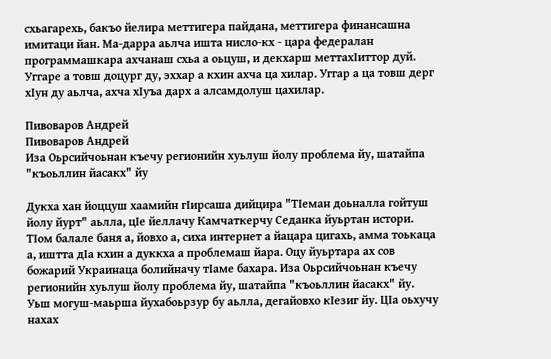схьагарехь, бакъо йелира меттигера пайдана, меттигера финансашна имитаци йан. Ма-дарра аьлча ишта нисло-кх - цара федералан программашкара ахчанаш схьа а оьцуш, и декхарш меттахӀиттор дуй. Уггаре а товш доцург ду, эххар а кхин ахча ца хилар. Уггар а ца товш дерг хIун ду аьлча, ахча хIуъа дарх а алсамдолуш цахилар.

Пивоваров Андрей
Пивоваров Андрей
Иза Оьрсийчоьнан къечу регионийн хуьлуш йолу проблема йу, шатайпа "къоьллин йасакх" йу

Дукха хан йоццуш хаамийн гӀирсаша дийцира "ТӀеман доьналла гойтуш йолу йурт" аьлла, цӀе йеллачу Камчаткерчу Седанка йуьртан истори. ТӀом балале баня а, йовхо а, сиха интернет а йацара цигахь, амма тоькаца а, иштта дӀа кхин а дуккха а проблемаш йара. Оцу йуьртара ах сов божарий Украинаца болийначу тӀаме бахара. Иза Оьрсийчоьнан къечу регионийн хуьлуш йолу проблема йу, шатайпа "къоьллин йасакх" йу. Уьш могуш-маьрша йухабоьрзур бу аьлла, дегайовхо кIезиг йу. ЦӀа оьхучу нахах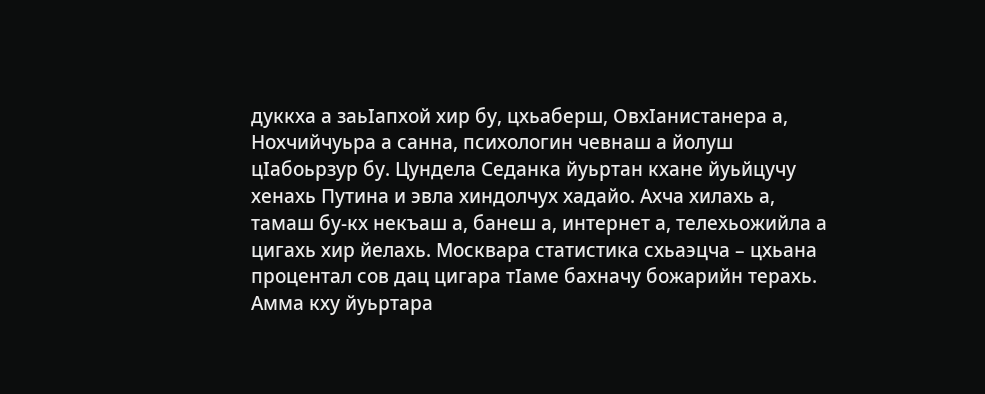дуккха а заьӀапхой хир бу, цхьаберш, ОвхӀанистанера а, Нохчийчуьра а санна, психологин чевнаш а йолуш цӀабоьрзур бу. Цундела Седанка йуьртан кхане йуьйцучу хенахь Путина и эвла хиндолчух хадайо. Ахча хилахь а, тамаш бу-кх некъаш а, банеш а, интернет а, телехьожийла а цигахь хир йелахь. Москвара статистика схьаэцча – цхьана процентал сов дац цигара тIаме бахначу божарийн терахь. Амма кху йуьртара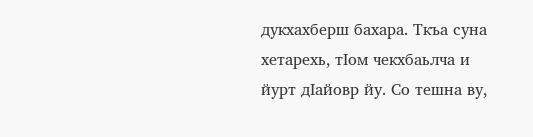дукхахберш бахара. Ткъа суна хетарехь, тӀом чекхбаьлча и йурт дIайовр йу. Со тешна ву,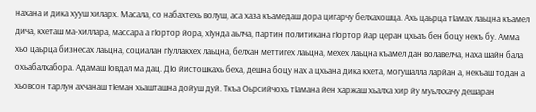нахана и дика хууш хиларх. Масала, со набахтехь волуш, аса хаза къамедаш дора цигарчу белхахошца. Ахь цаьрца тӀамах лаьцна къамел дича, кхеташ ма-хиллара, массара а гӀортор йора, хӀунда аьлча, партин политикана гӀортор йар церан цхьаъ бен боцу некъ бу. Амма хьо цаьрца бизнесах лаьцна, социалан гӀуллакхех лаьцна, белхан меттигех лаьцна, мехех лаьцна къамел дан волавелча, наха шайн бала охьабалхабора. Адамаш Ӏовдал ма дац. ДIо йистошкахь беха, дешна боцу нах а цхьана дика кхета, могушалла ларйан а, некъаш тодан а хьовсон тарлун ахчанаш тIеман хьашташна дойуш дуй. Ткъа Оьрсийчохь тӀамана йен харжаш хьалха хир йу муьлххачу дешаран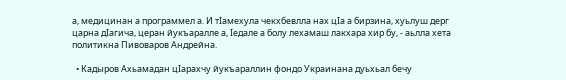а, медицинан а программел а. И тӀамехула чекхбевлла нах цӀа а бирзина, хуьлуш дерг царна дIагича, церан йукъаралле а, Iедале а болу лехамаш лакхара хир бу, - аьлла хета политикна Пивоваров Андрейна.

  • Кадыров Ахьамадан цӀарахчу йукъараллин фондо Украинана дуьхьал бечу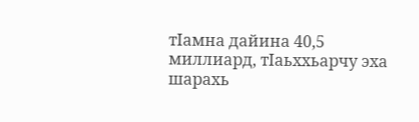тӀамна дайина 40,5 миллиард, тӀаьххьарчу эха шарахь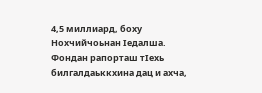4,5 миллиард, боху Нохчийчоьнан Ӏедалша. Фондан рапорташ тӀехь билгалдаьккхина дац и ахча,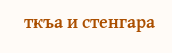ткъа и стенгара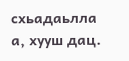схьадаьлла а, хууш дац.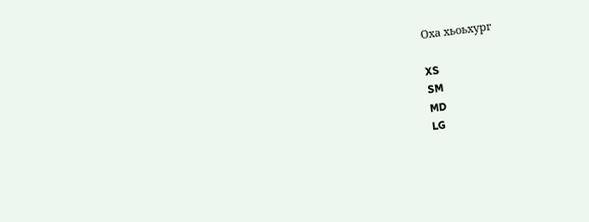Оха хьоьхург

XS
SM
MD
LG